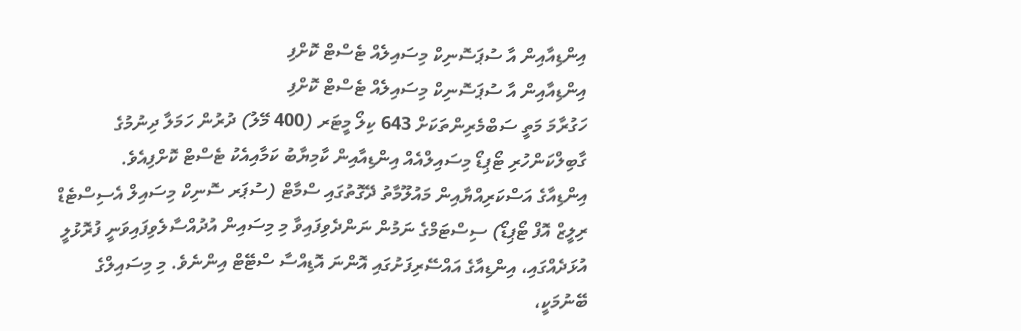އިންޑިއާއިން އާ ސުޕަސޮނިކް މިސައިލެއް ޓެސްޓް ކޮށްފި
އިންޑިއާއިން އާ ސުޕަސޮނިކް މިސައިލެއް ޓެސްޓް ކޮށްފި
ހަގުރާމަ މަތީ ސަބްމެރިންތަކަށް 643 ކިލޯ މީޓަރ (400 މޭލު) ދުރުން ހަމަލާ ދިނުމުގެ ގާބިލްކަންހުރި ޓޯޕިޑޯ މިސައިލްއެއް އިންޑިއާއިން ކާމިޔާބު ކަމާއިއެކު ޓެސްޓް ކޮށްފިއެވެ.
އިންޑިއާގެ އަސްކަރިއްޔާއިން މައުލޫމާތު ދޭގޮތުގައި ސްމާޓް (ސުޕަރ ސޮނިކް މިސައިލް އެސިސްޓެޑް ރިލީޒް އޮފް ޓޯޕިޑޯ) ސިސްޓަމްގެ ނަމުން ނަންދެވިފައިވާ މި މިސައިން އުދުއްސާލެވިފައިވަނީ ފުރޮޅުލީ އުޅަދެއްގައި، އިންޑިއާގެ އައްސޭރިފަށުގައި އޮންނަ އޮޑިއްސާ ސްޓޭޓް އިންނެވެ. މި މިސައިލްގެ ބޭނުމަކީ،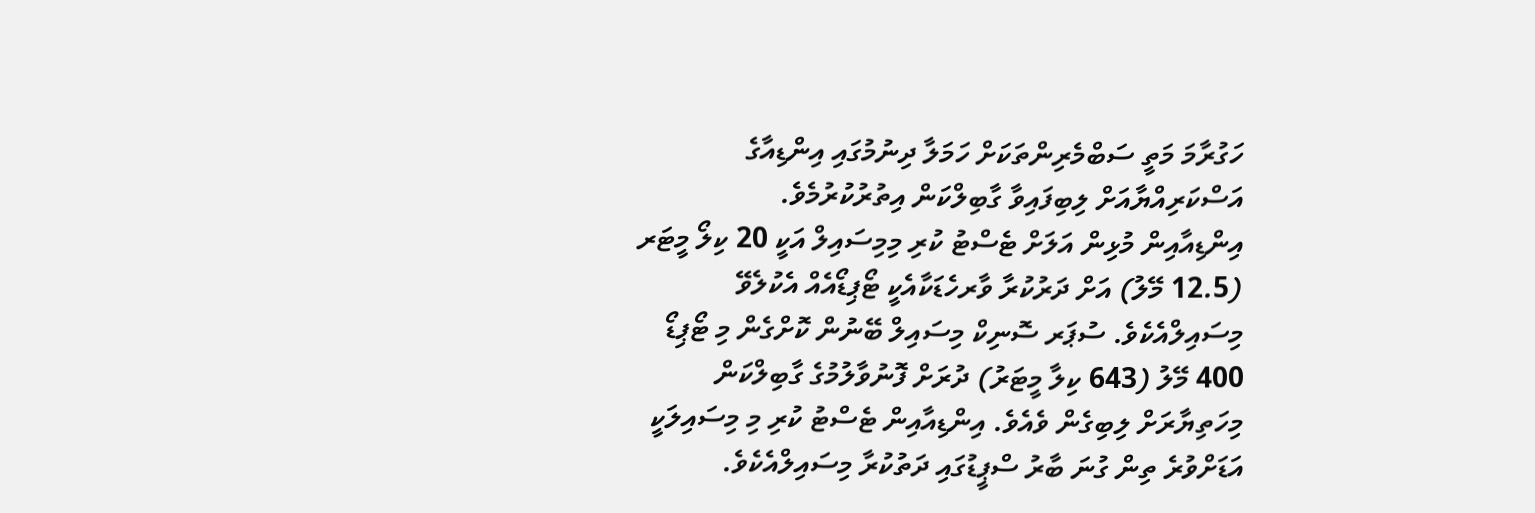ހަގުރާމަ މަތީ ސަބްމެރިންތަކަށް ހަމަލާ ދިނުމުގައި އިންޑިއާގެ އަސްކަރިއްޔާއަށް ލިބިފައިވާ ގާބިލްކަން އިތުރުކުރުމެވެ.
އިންޑިއާއިން މުޅިން އަލަށް ޓެސްޓު ކުރި މިމިސައިލް އަކީ 20 ކިލޯ މީޓަރ (12.5 މޭލު) އަށް ދަރުކުރާ ވާރހެޑަކާއެކީ ޓޯޕިޑޯއެއް އެކުލެވޭ މިސައިލްއެކެވެ. ސުޕަރ ސޮނިކް މިސައިލް ބޭނުން ކޮށްގެން މި ޓޯޕިޑޯ 400 މޭލު (643 ކިލާ މީޓަރު) ދުރަށް ފޮނުވާލުމުގެ ގާބިލްކަން މިހަތިޔާރަށް ލިބިގެން ވެއެވެ. އިންޑިއާއިން ޓެސްޓު ކުރި މި މިސައިލަކީ އަޑަށްވުރެ ތިން ގުނަ ބާރު ސްޕީޑުގައި ދަތުކުރާ މިސައިލްއެކެވެ.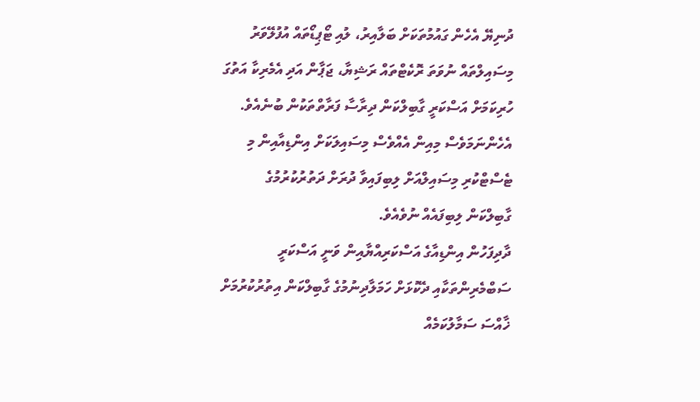ދުނިޔޭ އެހެން ގައުމުތަކަށް ބަލާއިރު، ލުއި ޓޯޕިޑޯތައް އުފުލޭވަރު މިސައިލްތައް ނުވަތަ ރޮކެޓްތައް ރަޝިޔާ، ޖަޕާން އަދި އެމެރިކާ އަތުގަ ހުރިކަމަށް އަސްކަރީ ގާބިލްކަން ދިރާސާ ފަރާތްތަކުން ބުނެއެވެ. އެހެންނަމަވެސް މިއިން އެއްވެސް މިސައިލަކަށް އިންޑިއާއިން މި ޓެސްޓްކުރި މިސައިލްއަށް ލިބިފައިވާ ދުރަށް ދަތުރުކުރުމުގެ ގާބިލްކަން ލިބިފައެއް ނުވެއެވެ.
ދާދިފަހުން އިންޑިއާގެ އަސްކަރިއްޔާއިން ވަނީ އަސްކަރީ ސަބްމެރިންތަކާއި ދެކޮޅަށް ހަމަލާދިނުމުގެ ގާބިލްކަން އިތުރުކުރުމަށް ޚާއްސަ ސަމާލުކަމެއް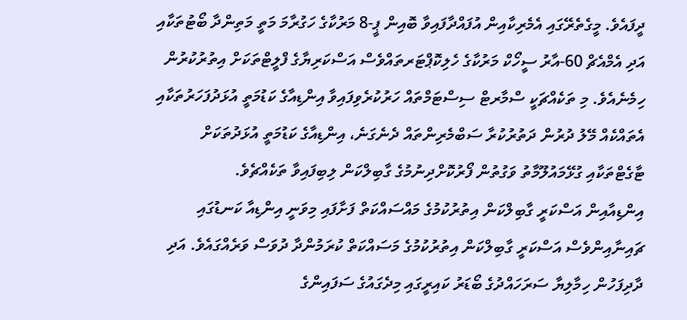ދީފައެވެ. މީގެތެރޭގައި އެމެރިކާއިން އުފައްދާފައިވާ ބޮއިން ޕީ-8 މަރުކާގެ ހަގުރާމަ މަތީ މަތިންދާ ބޯޓުތަކާއި އަދި އެމްއެޗް 60-އާރު ސީހޯކް މަރުކާގެ ހެލިކޮޕްޓަރތައްވެސް އަސްކަރިޔާގެ ފްލީޓްތަކަށް އިތުރުކުރުން ހިމެނެއެވެ. މި ތަކެއްޗަކީ ސްމާރޓް ސިސްޓަމްތައް ހަރުކުރެވިފައިވާ އިންޑިއާގެ ކަޑުމަތީ އުޅަދުފަހަރުތަކާއި އެތައްކެއް މޭލު ދުރުން ދަތުރުކުރާ ސަބްމެރިންތައް ދެނެގަނެ، އިންޑިއާގެ ކަޑުމަތީ އުޅަދުތަކަށް ޓާގެޓްތަކާއި ގުޅޭމައުލޫމާތު ވަގުތުން ފޯރުކޮށްދިނުމުގެ ގާބިލްކަން ލިބިފައިވާ ތަކެއްޗެވެ.
އިންޑިއާއިން އަސްކަރީ ގާބިލްކަން އިތުރުކުމުގެ މައްސައްކަތް ފަށާފައި މިވަނީ އިންޑިއާ ކަނޑުގައި ޗައިނާއިންވެސް އަސްކަރީ ގާބިލްކަން އިތުރުކުމުގެ މަސައްކަތް ކުރަމުންދާ ދުވަސް ވަރެއްގައެވެ. އަދި ދާދިފަހުން ހިމާލިޔާ ސަރަހައްދުގެ ބޯޑަރު ކައިރީގައި މިދެގައުގެ ސަފައިންގެ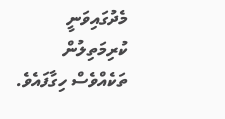މެދުގައިވަނީ ކުރިމަތިލުން ތަކެއްވެސް ހިގާފައެވެ.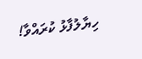ހިޔާލުފާޅު ކުރައްވާ!